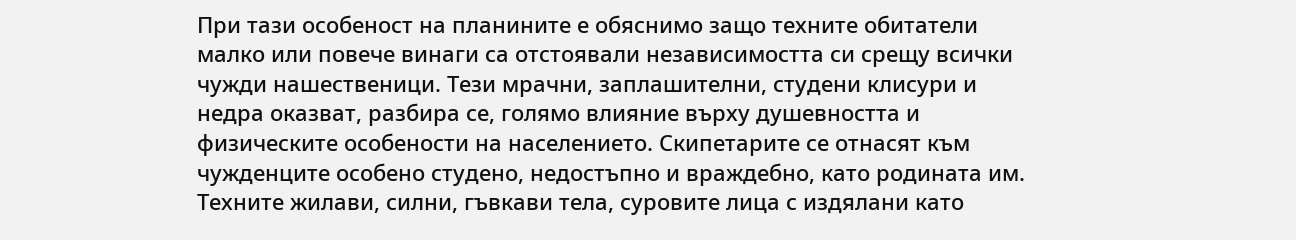При тази особеност на планините е обяснимо защо техните обитатели малко или повече винаги са отстоявали независимостта си срещу всички чужди нашественици. Тези мрачни, заплашителни, студени клисури и недра оказват, разбира се, голямо влияние върху душевността и физическите особености на населението. Скипетарите се отнасят към чужденците особено студено, недостъпно и враждебно, като родината им. Техните жилави, силни, гъвкави тела, суровите лица с издялани като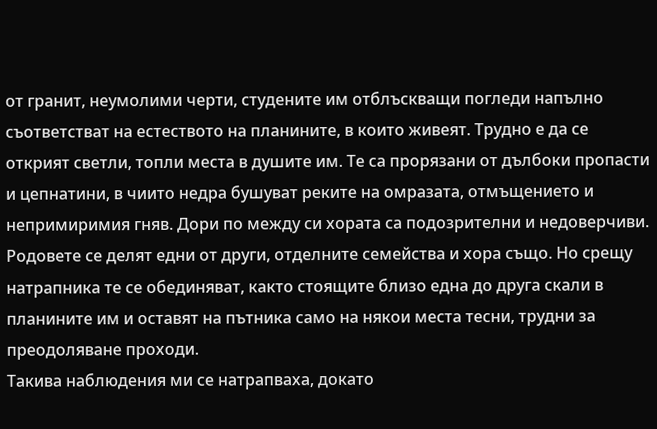от гранит, неумолими черти, студените им отблъскващи погледи напълно съответстват на естеството на планините, в които живеят. Трудно е да се открият светли, топли места в душите им. Те са прорязани от дълбоки пропасти и цепнатини, в чиито недра бушуват реките на омразата, отмъщението и непримиримия гняв. Дори по между си хората са подозрителни и недоверчиви. Родовете се делят едни от други, отделните семейства и хора също. Но срещу натрапника те се обединяват, както стоящите близо една до друга скали в планините им и оставят на пътника само на някои места тесни, трудни за преодоляване проходи.
Такива наблюдения ми се натрапваха, докато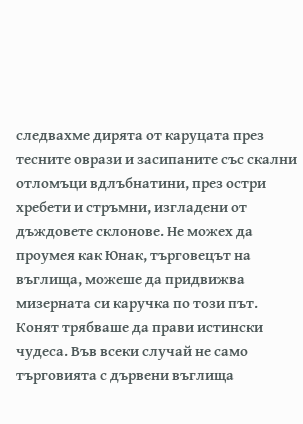следвахме дирята от каруцата през тесните оврази и засипаните със скални отломъци вдлъбнатини, през остри хребети и стръмни, изгладени от дъждовете склонове. Не можех да проумея как Юнак, търговецът на въглища, можеше да придвижва мизерната си каручка по този път. Конят трябваше да прави истински чудеса. Във всеки случай не само търговията с дървени въглища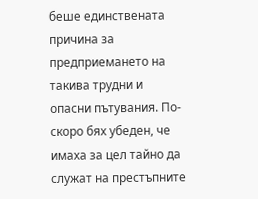беше единствената причина за предприемането на такива трудни и опасни пътувания. По-скоро бях убеден, че имаха за цел тайно да служат на престъпните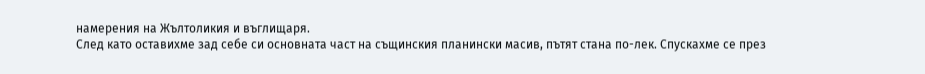намерения на Жълтоликия и въглищаря.
След като оставихме зад себе си основната част на същинския планински масив, пътят стана по-лек. Спускахме се през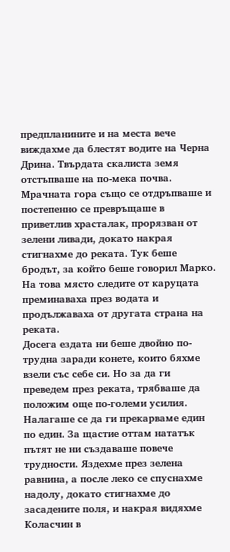предпланините и на места вече виждахме да блестят водите на Черна Дрина. Твърдата скалиста земя отстъпваше на по-мека почва. Мрачната гора също се отдръпваше и постепенно се превръщаше в приветлив храсталак, прорязван от зелени ливади, докато накрая стигнахме до реката. Тук беше бродът, за който беше говорил Марко. На това място следите от каруцата преминаваха през водата и продължаваха от другата страна на реката.
Досега ездата ни беше двойно по-трудна заради конете, които бяхме взели със себе си. Но за да ги преведем през реката, трябваше да положим още по-големи усилия. Налагаше се да ги прекарваме един по един. За щастие оттам нататък пътят не ни създаваше повече трудности. Яздехме през зелена равнина, а после леко се спуснахме надолу, докато стигнахме до засадените поля, и накрая видяхме Коласчин в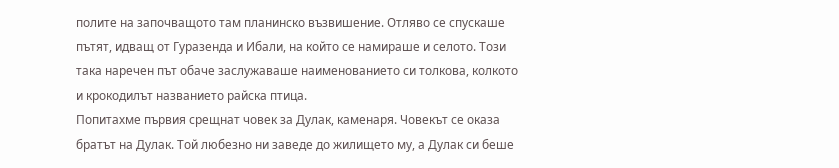полите на започващото там планинско възвишение. Отляво се спускаше пътят, идващ от Гуразенда и Ибали, на който се намираше и селото. Този така наречен път обаче заслужаваше наименованието си толкова, колкото и крокодилът названието райска птица.
Попитахме първия срещнат човек за Дулак, каменаря. Човекът се оказа братът на Дулак. Той любезно ни заведе до жилището му, а Дулак си беше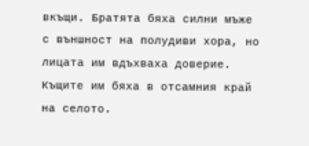вкъщи. Братята бяха силни мъже с външност на полудиви хора, но лицата им вдъхваха доверие. Къщите им бяха в отсамния край на селото.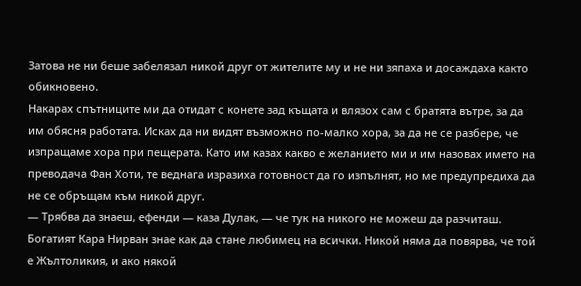Затова не ни беше забелязал никой друг от жителите му и не ни зяпаха и досаждаха както обикновено.
Накарах спътниците ми да отидат с конете зад къщата и влязох сам с братята вътре, за да им обясня работата. Исках да ни видят възможно по-малко хора, за да не се разбере, че изпращаме хора при пещерата. Като им казах какво е желанието ми и им назовах името на преводача Фан Хоти, те веднага изразиха готовност да го изпълнят, но ме предупредиха да не се обръщам към никой друг.
— Трябва да знаеш, ефенди — каза Дулак, — че тук на никого не можеш да разчиташ. Богатият Кара Нирван знае как да стане любимец на всички. Никой няма да повярва, че той е Жълтоликия, и ако някой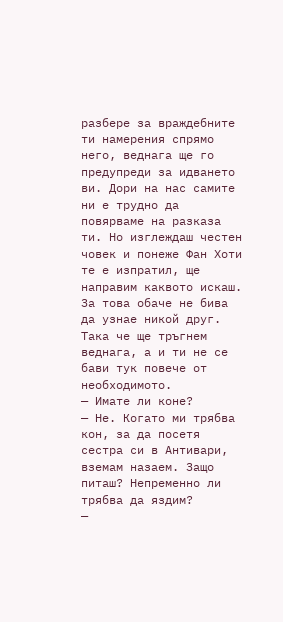разбере за враждебните ти намерения спрямо него, веднага ще го предупреди за идването ви. Дори на нас самите ни е трудно да повярваме на разказа ти. Но изглеждаш честен човек и понеже Фан Хоти те е изпратил, ще направим каквото искаш. За това обаче не бива да узнае никой друг. Така че ще тръгнем веднага, а и ти не се бави тук повече от необходимото.
— Имате ли коне?
— Не. Когато ми трябва кон, за да посетя сестра си в Антивари, вземам назаем. Защо питаш? Непременно ли трябва да яздим?
—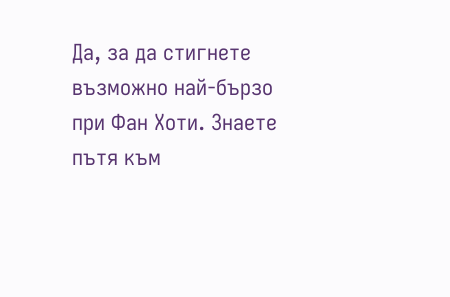Да, за да стигнете възможно най-бързо при Фан Хоти. Знаете пътя към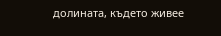долината, където живее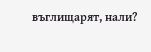въглищарят, нали?